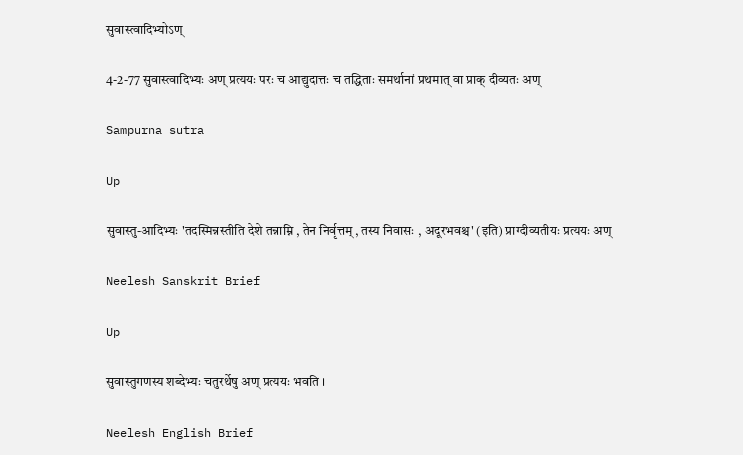सुवास्त्वादिभ्योऽण्

4-2-77 सुवास्त्वादिभ्यः अण् प्रत्ययः परः च आद्युदात्तः च तद्धिताः समर्थानां प्रथमात् वा प्राक् दीव्यतः अण्

Sampurna sutra

Up

सुवास्तु-आदिभ्यः 'तदस्मिन्नस्तीति देशे तन्नाम्नि , तेन निर्वृत्तम् , तस्य निवासः , अदूरभवश्च' (इति) प्राग्दीव्यतीयः प्रत्ययः अण्

Neelesh Sanskrit Brief

Up

सुवास्तुगणस्य शब्देभ्यः चतुरर्थेषु अण् प्रत्ययः भवति ।

Neelesh English Brief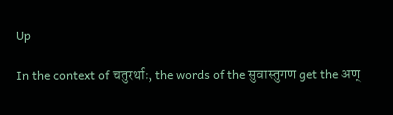Up

In the context of चतुरर्थाः, the words of the सुवास्तुगण get the अण्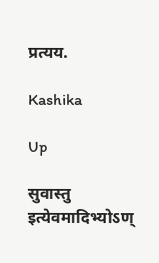प्रत्यय.

Kashika

Up

सुवास्तु इत्येवमादिभ्योऽण्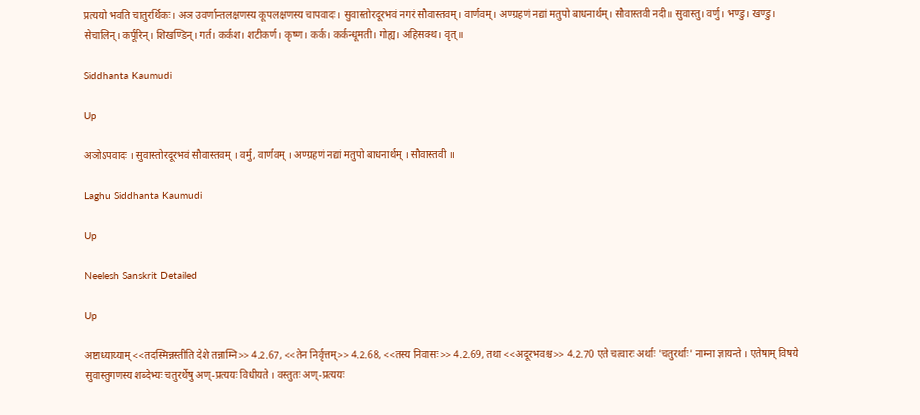प्रत्ययो भवति चातुरर्थिकः। अञ उवर्णान्तलक्षणस्य कूपलक्षणस्य चापवादः। सुवास्तोरदूरभवं नगरं सौवास्तवम्। वार्णवम्। अण्ग्रहणं नद्यां मतुपो बाधनार्थम्। सौवास्तवी नदी॥ सुवास्तु। वर्णु। भण्डु। खण्डु। सेचालिन्। कर्पूरिन्। शिखण्डिन्। गर्त। कर्कश। शटीकर्ण। कृष्ण। कर्क। कर्कन्धूमती। गोह्य। अहिसक्थ। वृत्॥

Siddhanta Kaumudi

Up

अञोऽपवादः । सुवास्तोरदूरभवं सौवास्तवम् । वर्मु, वार्णवम् । अण्ग्रहणं नद्यां मतुपो बाधनार्थम् । सौवास्तवी ॥

Laghu Siddhanta Kaumudi

Up

Neelesh Sanskrit Detailed

Up

अष्टाध्याय्याम् <<तदस्मिन्नस्तीति देशे तन्नाम्नि>> 4.2.67, <<तेन निर्वृत्तम्>> 4.2.68, <<तस्य निवासः>> 4.2.69, तथा <<अदूरभवश्च>> 4.2.70 एते चत्वारः अर्थाः 'चतुरर्थाः' नाम्ना ज्ञायन्ते । एतेषाम् विषये सुवास्तुगणस्य शब्देभ्यः चतुरर्थेषु अण्-प्रत्ययः विधीयते । वस्तुतः अण्-प्रत्ययः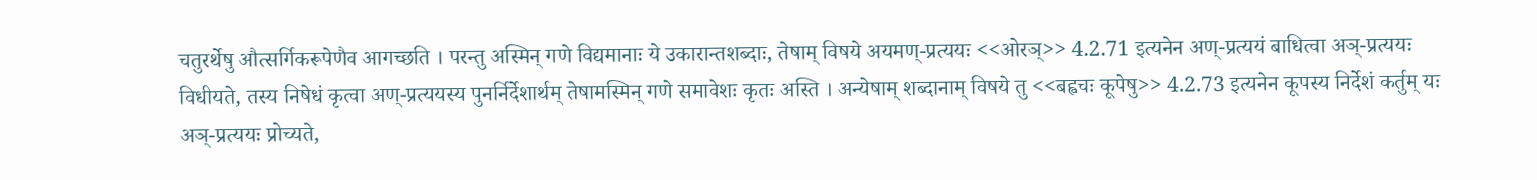चतुरर्थेषु औत्सर्गिकरूपेणैव आगच्छति । परन्तु अस्मिन् गणे विद्यमानाः ये उकारान्तशब्दाः, तेषाम् विषये अयमण्-प्रत्ययः <<ओरञ्>> 4.2.71 इत्यनेन अण्-प्रत्ययं बाधित्वा अञ्-प्रत्ययः विधीयते, तस्य निषेधं कृत्वा अण्-प्रत्ययस्य पुनर्निर्देशार्थम् तेषामस्मिन् गणे समावेशः कृतः अस्ति । अन्येषाम् शब्दानाम् विषये तु <<बह्वचः कूपेषु>> 4.2.73 इत्यनेन कूपस्य निर्देशं कर्तुम् यः अञ्-प्रत्ययः प्रोच्यते,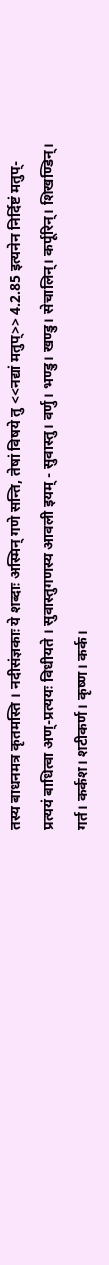तस्य बाधनमत्र कृतमस्ति । नदीसंज्ञकाः ये शब्दाः अस्मिन् गणे सन्ति, तेषां विषये तु <<नद्यां मतुप्>> 4.2.85 इत्यनेन निर्दिष्टं मतुप्-प्रत्ययं बाधित्वा अण्-प्रत्ययः विधीयते । सुवास्तुगणस्य आवली इयम् - सुवास्तु। वर्णु। भण्डु। खण्डु। सेचालिन्। कर्पूरिन्। शिखण्डिन्। गर्त। कर्कश। शटीकर्ण। कृष्ण। कर्क।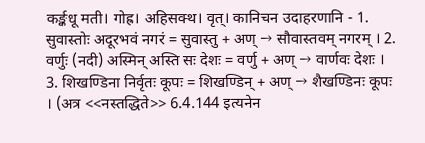कर्ङ्कधू मती। गोह्र। अहिसक्थ। वृत्। कानिचन उदाहरणानि - 1. सुवास्तोः अदूरभवं नगरं = सुवास्तु + अण् → सौवास्तवम् नगरम् । 2. वर्णुः (नदी) अस्मिन् अस्ति सः देशः = वर्णु + अण् → वार्णवः देशः । 3. शिखण्डिना निर्वृतः कूपः = शिखण्डिन् + अण् → शैखण्डिनः कूपः । (अत्र <<नस्तद्धिते>> 6.4.144 इत्यनेन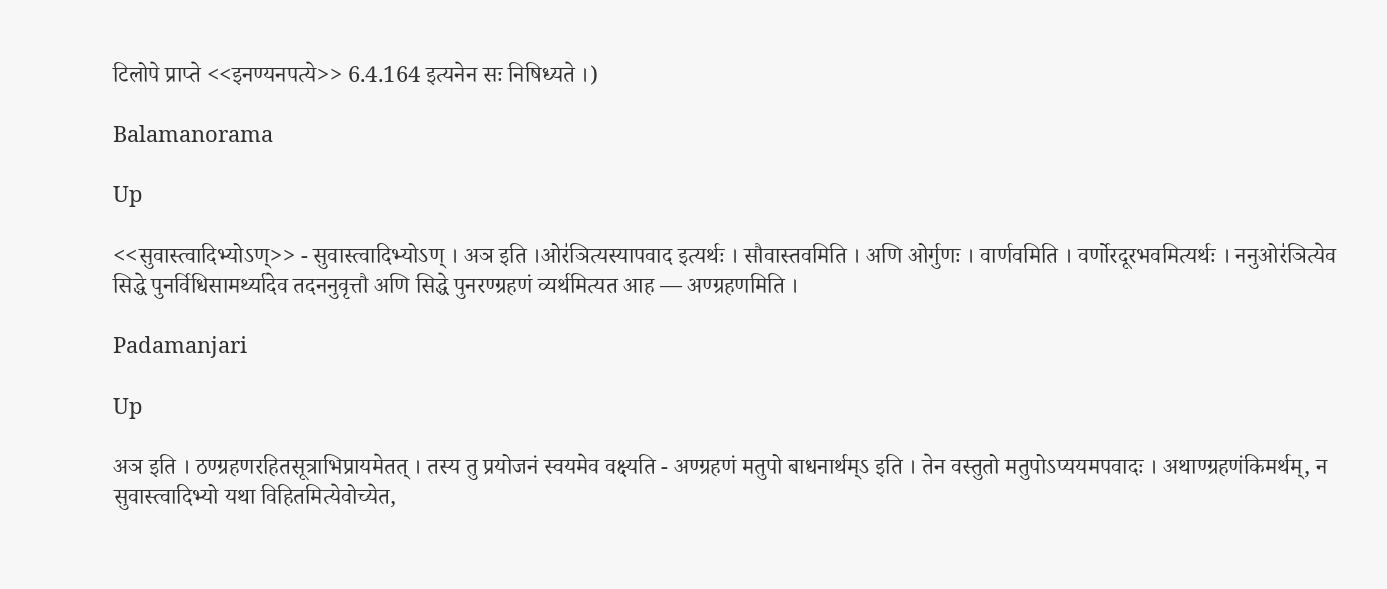टिलोपे प्राप्ते <<इनण्यनपत्ये>> 6.4.164 इत्यनेन सः निषिध्यते ।)

Balamanorama

Up

<<सुवास्त्वादिभ्योऽण्>> - सुवास्त्वादिभ्योऽण् । अञ इति ।ओर॑ञित्यस्यापवाद इत्यर्थः । सौवास्तवमिति । अणि ओर्गुणः । वार्णवमिति । वर्णोरदूरभवमित्यर्थः । ननुओर॑ञित्येव सिद्धे पुनर्विधिसामर्थ्यादेव तदननुवृत्तौ अणि सिद्धे पुनरण्ग्रहणं व्यर्थमित्यत आह — अण्ग्रहणमिति ।

Padamanjari

Up

अञ इति । ठण्ग्रहणरहितसूत्राभिप्रायमेतत् । तस्य तु प्रयोजनं स्वयमेव वक्ष्यति - अण्ग्रहणं मतुपो बाधनार्थम्ऽ इति । तेन वस्तुतो मतुपोऽप्ययमपवादः । अथाण्ग्रहणंकिमर्थम्, न सुवास्त्वादिभ्यो यथा विहितमित्येवोच्येत,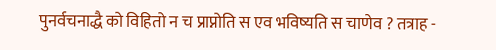पुनर्वचनाद्धै को विहितो न च प्राप्नोति स एव भविष्यति स चाणेव ? तत्राह -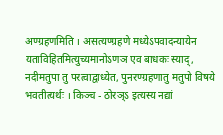अण्ग्रहणमिति । असत्यण्ग्रहणे मध्येऽपवादन्यायेन यताविहितमित्युच्यमानोऽणञ एव बाधकः स्याद्, नदीमतुपा तु परत्वाद्वाध्येत, पुनरण्ग्रहणातु मतुपो विषये भवतीत्यर्थः । किञ्च - ठोरञ्ऽ इत्यस्य नद्यां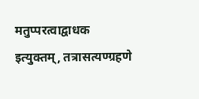मतुप्परत्वाद्वाधक इत्युक्तम्, तत्रासत्यण्ग्रहणे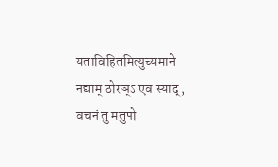यताविहितमित्युच्यमाने नद्याम् ठोरञ्ऽ एव स्याद्, वचनं तु मतुपो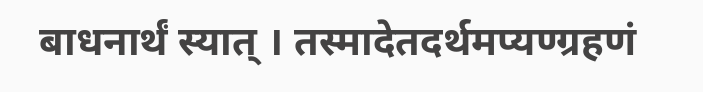बाधनार्थं स्यात् । तस्मादेतदर्थमप्यण्ग्रहणं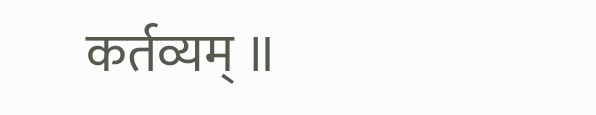कर्तव्यम् ॥